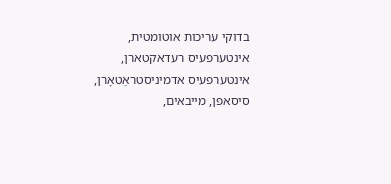בדוקי עריכות אוטומטית, אינטערפעיס רעדאקטארן, אינטערפעיס אדמיניסטראַטאָרן, סיסאפן, מייבאים,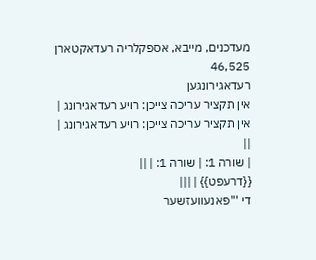מעדכנים, מייבא, אספקלריה רעדאקטארן
46,525
רעדאגירונגען
אין תקציר עריכה צייכן: רויע רעדאגירונג |
אין תקציר עריכה צייכן: רויע רעדאגירונג |
||
| שורה 1: | שורה 1: | ||
{{דרעפט}} | |||
די '''פאנעוועזשער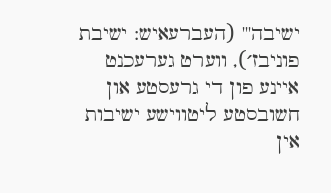ישיבה''' (העברעאיש: ישיבת פוניבז׳), ווערט גערעכנט איינע פון די גרעסטע און חשובסטע ליטווישע ישיבות אין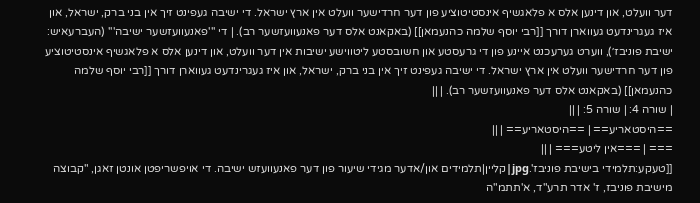דער וועלט, און דינען אלס א פלאגשיף אינסטיטוציע פון דער חרדישער וועלט אין ארץ ישראל. די ישיבה געפינט זיך אין בני ברק, ישראל, און איז געגרינדעט געווארן דורך [[רבי יוסף שלמה כהנעמאן]] (באקאנט אלס דער פאנעוועזשער רב). | די '''פאנעוועזשער ישיבה''' (העברעאיש: ישיבת פוניבז׳), ווערט גערעכנט איינע פון די גרעסטע און חשובסטע ליטווישע ישיבות אין דער וועלט, און דינען אלס א פלאגשיף אינסטיטוציע פון דער חרדישער וועלט אין ארץ ישראל. די ישיבה געפינט זיך אין בני ברק, ישראל, און איז געגרינדעט געווארן דורך [[רבי יוסף שלמה כהנעמאן]] (באקאנט אלס דער פאנעוועזשער רב). | ||
| שורה 4: | שורה 5: | ||
==היסטאריע== | ==היסטאריע== | ||
=== | ===אין ליטע=== | ||
[[טעקע:תלמידי בישיבת פוניבז'.jpg|קליין|תלמידים און/אדער מגידי שיעור פון דער פאנעוועזש ישיבה. די אויפשריפטן אונטן זאגן, "קבוצה מישיבת פוניבז, ז' אדר תרע"ד, א'תתמ"ה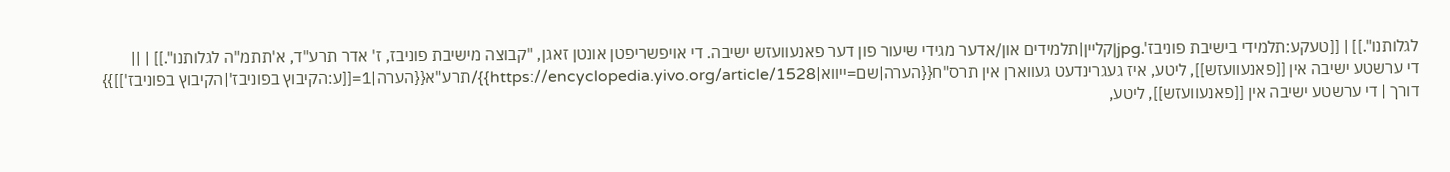לגלותנו".]] | [[טעקע:תלמידי בישיבת פוניבז'.jpg|קליין|תלמידים און/אדער מגידי שיעור פון דער פאנעוועזש ישיבה. די אויפשריפטן אונטן זאגן, "קבוצה מישיבת פוניבז, ז' אדר תרע"ד, א'תתמ"ה לגלותנו".]] | ||
די ערשטע ישיבה אין [[פאנעוועזש]], ליטע, איז געגרינדעט געווארן אין תרס"ח{{הערה|שם=ייווא|https://encyclopedia.yivo.org/article/1528}}/תרע"א{{הערה|1=[[ע:הקיבוץ בפוניבז'|הקיבוץ בפוניבז']]}} דורך | די ערשטע ישיבה אין [[פאנעוועזש]], ליטע,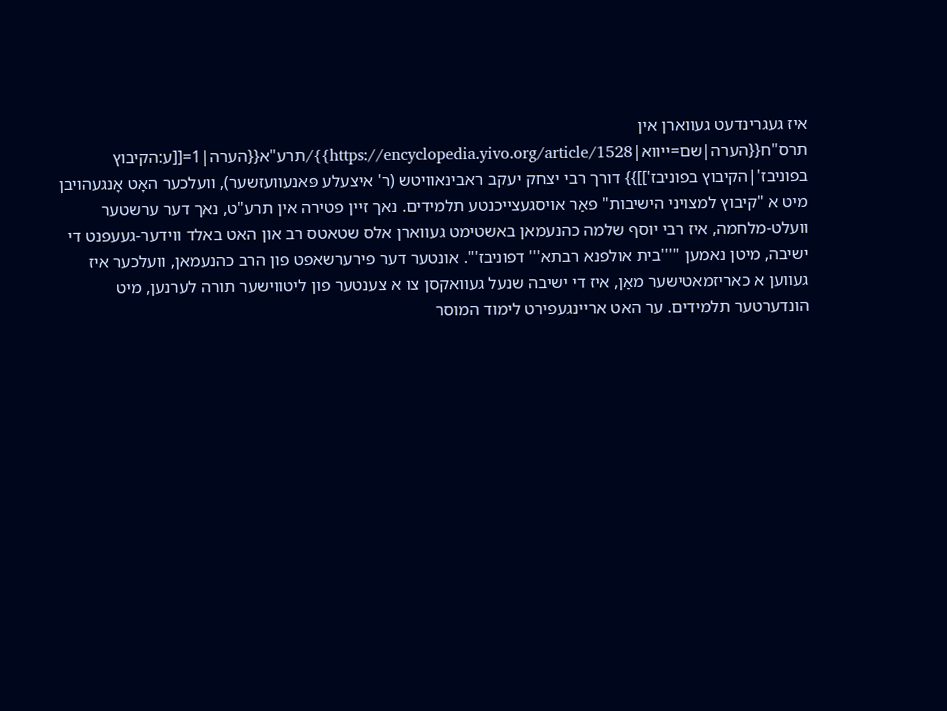איז געגרינדעט געווארן אין תרס"ח{{הערה|שם=ייווא|https://encyclopedia.yivo.org/article/1528}}/תרע"א{{הערה|1=[[ע:הקיבוץ בפוניבז'|הקיבוץ בפוניבז']]}} דורך רבי יצחק יעקב ראבינאוויטש (ר' איצעלע פּאנעוועזשער), וועלכער האָט אָנגעהויבן מיט א "קיבוץ למצויני הישיבות" פאַר אויסגעצייכנטע תלמידים. נאך זיין פטירה אין תרע"ט, נאך דער ערשטער וועלט-מלחמה, איז רבי יוסף שלמה כהנעמאן באשטימט געווארן אלס שטאטס רב און האט באלד ווידער-געעפנט די ישיבה, מיטן נאמען "'''בית אולפנא רבתא''' דפוניבז'". אונטער דער פירערשאפט פון הרב כהנעמאן, וועלכער איז געווען א כאריזמאטישער מאַן, איז די ישיבה שנעל געוואקסן צו א צענטער פון ליטווישער תורה לערנען, מיט הונדערטער תלמידים. ער האט אריינגעפירט לימוד המוסר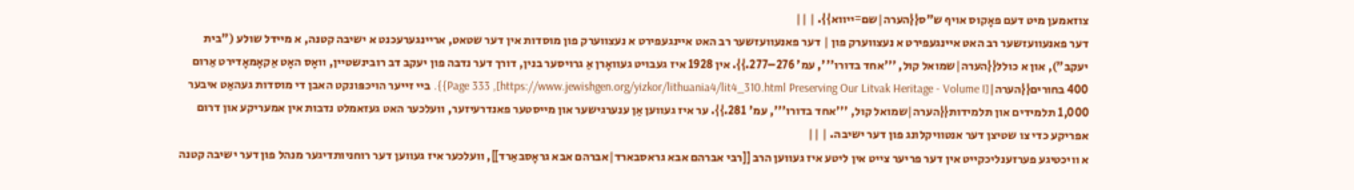צוזאמען מיט דעם פאָקוס אויף ש"ס{{הערה|שם=ייווא}}. | ||
דער פאנעוועזשער רב האט איינגעפירט א נעצווערק פון | דער פאנעוועזשער רב האט איינגעפירט א נעצווערק פון מוסדות אין דער שטאט, אריינגערעכנט א ישיבה קטנה, א מיידל שולע ("בית יעקב"), און א כולל{{הערה|שמואל קול, '''אחד בדורו''', עמ' 276–277.}}. אין 1928 איז געבויט געוואָרן אַ גרויסער בנין, דורך דער נדבה פון יעקב דב רובינשטיין, וואָס האָט אַקאָמאָדירט אַרום 400 בחורים{{הערה|[https://www.jewishgen.org/yizkor/lithuania4/lit4_310.html Preserving Our Litvak Heritage - Volume I], Page 333}}. ביי זייער הויכפּונקט האבן די מוסדות געהאַט איבער 1,000 תלמידים און תלמידות{{הערה|שמואל קול, '''אחד בדורו''', עמ' 281.}}. ער איז געווען אַן ענערגישער און מייסטער פאנדרעיזער, וועלכער האט געזאמלט נדבות אין אמעריקע און דרום אפריקע כדי צו שטיצן דער אנטוויקלונג פון דער ישיבה. | ||
א וויכטיגע פערזענליכקייט אין דער פריער צייט אין ליטע איז געווען הרב [[רבי אברהם אבא גראסבארד|אברהם אבא גראָסבאַרד]], וועלכער איז געווען דער רוחניותדיגער מנהל פון דער ישיבה קטנה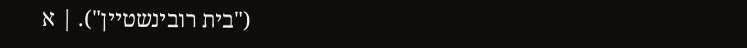("בית רובינשטיין"). | א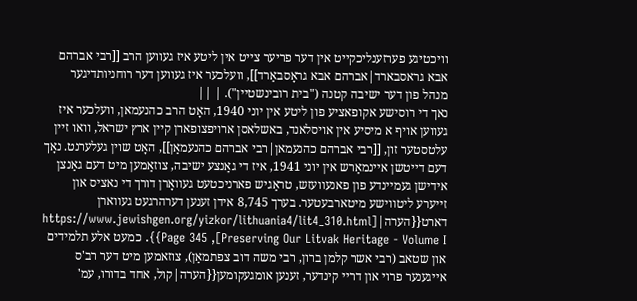וויכטיגע פערזענליכקייט אין דער פריער צייט אין ליטע איז געווען הרב [[רבי אברהם אבא גראסבארד|אברהם אבא גראָסבאַרד]], וועלכער איז געווען דער רוחניותדיגער מנהל פון דער ישיבה קטנה ("בית רובינשטיין"). | ||
נאך די רוסישע אקופאציע פון ליטע אין יוני 1940, האָט הרב כהנעמאן, וועלכער איז געווען אויף א מיסיע אין אויסלאנד, באשלאסן ארויפצופארן קיין ארץ ישראל, וואו זיין עלטסטער זון, [[רבי אברהם כהנעמאן|רבי אברהם כהנעמאַן]], האָט שוין געלערנט. נאָך דעם דייטשן איינמאַרש אין יוני 1941, איז די גאַנצע ישיבה, צוזאַמען מיט דעם גאַנצן אידישן געמיינדע פון פאנעוועזש, טראַגיש פארניכטעט געוואָרן דורך די נאציס און זייערע ליטווישע מיטארבעטער. בערך 8,745 אידן זענען דערהרגעט געווארן דארט{{הערה|[https://www.jewishgen.org/yizkor/lithuania4/lit4_310.html Preserving Our Litvak Heritage - Volume I], Page 345}}. כמעט אלע תלמידים און שטאב (רבי אשר קלמן ברון, רבי משה דוב צפתמאַן), צוזאמען מיט דער רב'ס אייגענער פרוי און דריי קינדער, זענען אומגעקומען{{הערה|קול, אחד בדורו, עמ'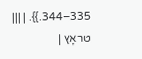335–344.}}. | |||
טראָץ |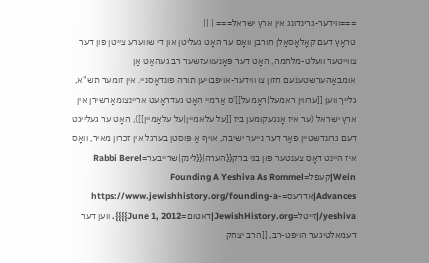===ווידער-גרינדונג אין ארץ ישראל=== | ||
טראָץ דעם קאָלאָסאַלן חורבן וואָס ער האָט געליטן און די שווערע צייטן פון דער צווייטער וועלט-מלחמה, האָט דער פּאָנעוועזשער רב געהאַט אַן אומבאַהערשטענעם חזון צו ווידער-אויפבויען תורה פונדאָסניי. אין זומער תש"א, גלייך ווען [[ערווין ראמעל|ראָמעל]]'ס אַרמיי האָט געדראָעט אריינצומאַרשירן אין ארץ ישראל (ער איז אָנגעקומען ביז [[על עלאמיין|על עלאַמיין]]), האָט ער געלייגט דעם גרונדשטיין פאַר דער נייער ישיבה, אויף אַ פּוסטן בערגל אין זכרון מאיר, וואָס איז היינט דאָס צענטער פון בני ברק{{הערה|{{לינק|שרייבער=Rabbi Berel Wein|קעפל=Founding A Yeshiva As Rommel Advances|אדרעס=https://www.jewishhistory.org/founding-a-yeshiva/|זייטל=JewishHistory.org|דאטום=June 1, 2012}}}}. ווען דער דעמאלטיגער הויפט-רב, [[הרב יצחק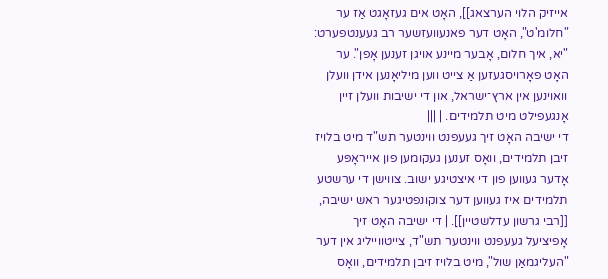אייזיק הלוי הערצאג]], האָט אים געזאָגט אַז ער "חלומ'ט", האָט דער פאנעוועזשער רב געענטפערט: "יא, איך חלום, אָבער מיינע אויגן זענען אָפן". ער האָט פאָרויסגעזען אַ צייט ווען מיליאָנען אידן וועלן וואוינען אין ארץ־ישראל, און די ישיבות וועלן זיין אָנגעפילט מיט תלמידים. | |||
די ישיבה האָט זיך געעפנט ווינטער תש"ד מיט בלויז זיבן תלמידים, וואָס זענען געקומען פון אייראָפּע אָדער געווען פון די איצטיגע ישוב. צווישן די ערשטע תלמידים איז געווען דער צוקונפטיגער ראש ישיבה, [[רבי גרשון עדלשטיין]]. | די ישיבה האָט זיך אָפיציעל געעפנט ווינטער תש"ד, צייטווייליג אין דער "העליגמאַן שול", מיט בלויז זיבן תלמידים, וואָס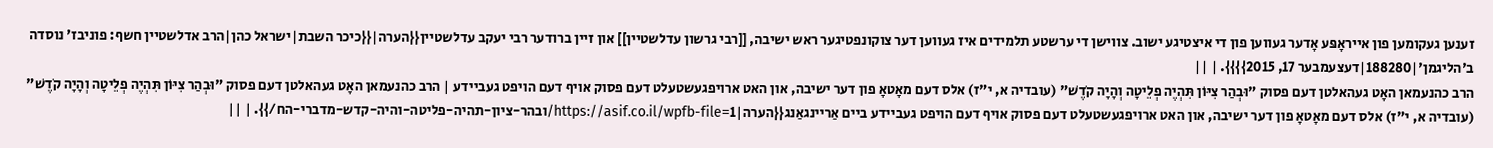זענען געקומען פון אייראָפּע אָדער געווען פון די איצטיגע ישוב. צווישן די ערשטע תלמידים איז געווען דער צוקונפטיגער ראש ישיבה, [[רבי גרשון עדלשטיין]] און זיין ברודער רבי יעקב עדלשטיין{{הערה|{{כיכר השבת|ישראל כהן|הרב אדלשטיין חשף: פוניבז' נוסדה ב'הליגמן'|188280|דעצעמבער 17, 2015}}}}. | ||
הרב כהנעמאן האָט געהאלטן דעם פסוק "וּבְהַר צִיּוֹן תִּהְיֶה פְלֵיטָה וְהָיָה קֹדֶשׁ" (עובדיה א, י"ז) אלס דעם מאָטאָ פון דער ישיבה, און האט ארויפגעשטעלט דעם פסוק אויף דעם הויפט געביידע | הרב כהנעמאן האָט געהאלטן דעם פסוק "וּבְהַר צִיּוֹן תִּהְיֶה פְלֵיטָה וְהָיָה קֹדֶשׁ" (עובדיה א, י"ז) אלס דעם מאָטאָ פון דער ישיבה, און האט ארויפגעשטעלט דעם פסוק אויף דעם הויפט געביידע ביים אַריינגאַנג{{הערה|1=https://asif.co.il/wpfb-file/ובהר-ציון-תהיה-פליטה-והיה-קדש-מדברי-הח/}}. | ||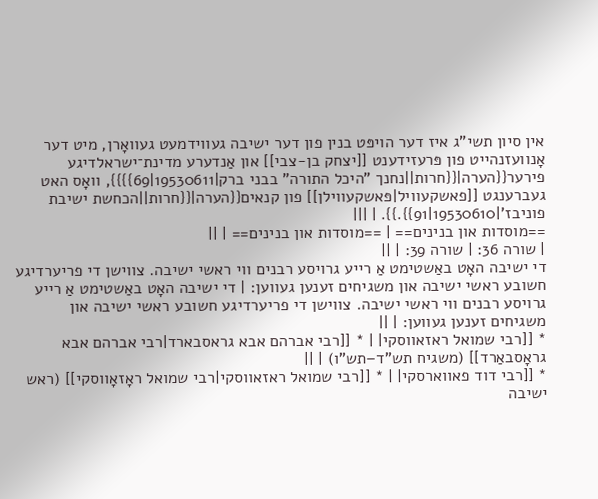אין סיון תשי"ג איז דער הויפּט בנין פון דער ישיבה געווידמעט געוואָרן, מיט דער אָנוועזנהייט פון פּרעזידענט [[יצחק בן-צבי]] און אַנדערע מדינת־ישראלדיגע פירער{{הערה|{{חרות||נחנך "היכל התורה" בבני ברק|19530611|69}}}}, וואָס האט געברענגט [[פאשקעוויל|פּאשקעווילן]] פון קנאים{{הערה|{{חרות||הכחשת ישיבת פוניבז'|19530610|91}}.}}. | |||
==מוסדות און בנינים== | ==מוסדות און בנינים== | ||
| שורה 36: | שורה 39: | ||
די ישיבה האָט באַשטימט אַ רייע גרויסע רבנים ווי ראשי ישיבה. צווישן די פריערדיגע חשובע ראשי ישיבה און משגיחים זענען געווען: | די ישיבה האָט באַשטימט אַ רייע גרויסע רבנים ווי ראשי ישיבה. צווישן די פריערדיגע חשובע ראשי ישיבה און משגיחים זענען געווען: | ||
* [[רבי שמואל ראזאווסקי| | * [[רבי אברהם אבא גראסבארד|רבי אברהם אבא גראָסבאַרד]] (משגיח תש"ד–תש"ו) | ||
* [[רבי דוד פאווארסקי| | * [[רבי שמואל ראזאווסקי|רבי שמואל ראָזאָווסקי]] (ראש ישיבה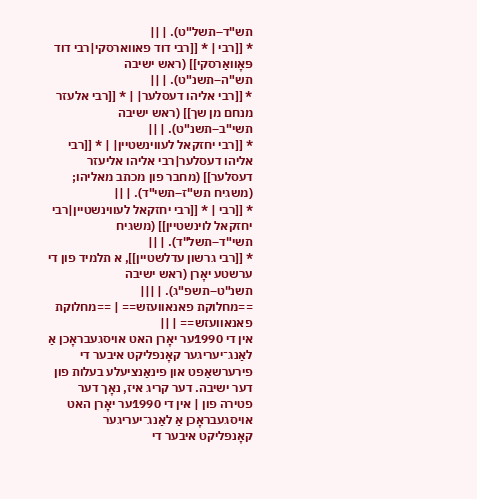תש"ד–תשל"ט). | ||
* [[רבי | * [[רבי דוד פאווארסקי|רבי דוד פּאָוואַרסקי]] (ראש ישיבה תש"ה–תשנ"ט). | ||
* [[רבי אליהו דעסלער| | * [[רבי אלעזר מנחם מן שך]] (ראש ישיבה תשי"ב–תשנ"ט). | ||
* [[רבי יחזקאל לעווינשטיין| | * [[רבי אליהו דעסלער|רבי אליהו אליעזר דעסלער]] (מחבר פון מכתב מאליהו; (משגיח תש"ז–תשי"ד). | ||
* [[רבי | * [[רבי יחזקאל לעווינשטיין|רבי יחזקאל לוינשטיין]] (משגיח תשי"ד–תשל"ד). | ||
* [[רבי גרשון עדלשטיין]], א תלמיד פון די ערשטע יאָרן (ראש ישיבה תשנ"ט–תשפ"ג). | |||
==מחלוקת פאנאוועזש== | ==מחלוקת פאנאוועזש== | ||
אין די 1990ער יאָרן האט אויסגעבראָכן אַ לאַנג־יעריגער קאָנפליקט איבער די פירערשאַפט און פינאַנציעלע בעלות פון דער ישיבה. דער קריג איז, נאָך דער פטירה פון | אין די 1990ער יאָרן האט אויסגעבראָכן אַ לאַנג־יעריגער קאָנפליקט איבער די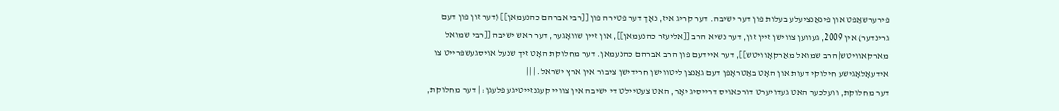פירערשאַפט און פינאַנציעלע בעלות פון דער ישיבה. דער קריג איז, נאָך דער פטירה פון [[רבי אברהם כהנעמאן]] (דער זון פון דעם גרינדער) אין 2009, געווען צווישן זיין זון, דער נשיא הרב [[אליעזר כהנעמאן]], און זיין שוואָגער, דער ראש ישיבה [[רבי שמואל מארקאוויטש|הרב שמואל מאַרקאָוויטש]], דער איידעם פון הרב אברהם כהנעמאן. דער מחלוקת האָט זיך שנעל אויסגעשפּרייט צו אידעאָלאָגישע חילוקי דעות און האָט באַטראָפן דעם גאַנצן ליטווישן חרידישן ציבור אין ארץ ישראל. | ||
דער מחלוקת, וועלכער האט געדויערט דורכאויס דרייסיג יאָר, האט צעטיילט די ישיבה אין צוויי קעגנזייטיגע פלעגן: | דער מחלוקת,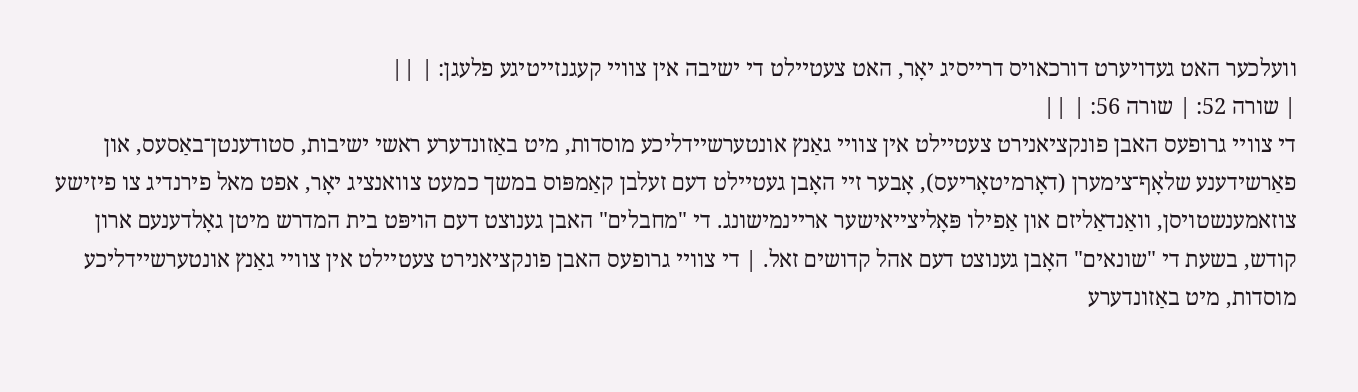וועלכער האט געדויערט דורכאויס דרייסיג יאָר, האט צעטיילט די ישיבה אין צוויי קעגנזייטיגע פלעגן: | ||
| שורה 52: | שורה 56: | ||
די צוויי גרופעס האבן פונקציאנירט צעטיילט אין צוויי גאַנץ אונטערשיידליכע מוסדות, מיט באַזונדערע ראשי ישיבות, סטודענטן־באַסעס, און פאַרשידענע שלאָף־צימערן (דאָרמיטאָריעס), אָבער זיי האָבן געטיילט דעם זעלבן קאַמפּוס במשך כמעט צוואנציג יאָר, אפט מאל פירנדיג צו פיזישע צוזאמענשטויסן, וואַנדאַליזם און אַפילו פּאָליצייאישער אריינמישונג. די "מחבלים" האבן גענוצט דעם הויפּט בית המדרש מיטן גאָלדענעם ארון קודש, בשעת די "שונאים" האָבן גענוצט דעם אהל קדושים זאל. | די צוויי גרופעס האבן פונקציאנירט צעטיילט אין צוויי גאַנץ אונטערשיידליכע מוסדות, מיט באַזונדערע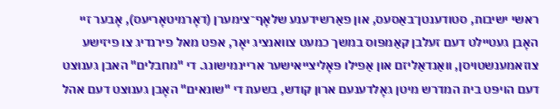ראשי ישיבות, סטודענטן־באַסעס, און פאַרשידענע שלאָף־צימערן (דאָרמיטאָריעס), אָבער זיי האָבן געטיילט דעם זעלבן קאַמפּוס במשך כמעט צוואנציג יאָר, אפט מאל פירנדיג צו פיזישע צוזאמענשטויסן, וואַנדאַליזם און אַפילו פּאָליצייאישער אריינמישונג. די "מחבלים" האבן גענוצט דעם הויפּט בית המדרש מיטן גאָלדענעם ארון קודש, בשעת די "שונאים" האָבן גענוצט דעם אהל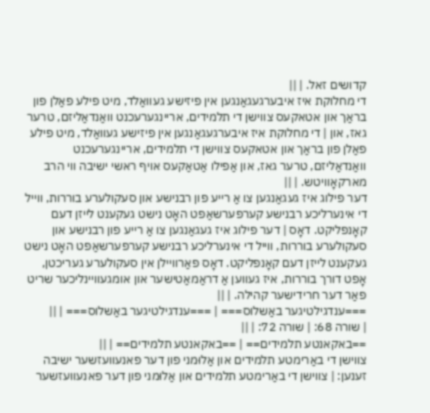קדושים זאל. | ||
די מחלוקת איז איבערגעגאַנגען אין פיזישע געוואַלד, מיט פילע פאַלן פון בראַך און אטאקעס צווישן די תלמידים, אריינגערעכנט וואַנדאַליזם, טרער גאז, און | די מחלוקת איז איבערגעגאַנגען אין פיזישע געוואַלד, מיט פילע פאַלן פון בראַך און אטאקעס צווישן די תלמידים, אריינגערעכנט וואַנדאַליזם, טרער גאז, און אַפילו אַטאַקעס אויף ראשי ישיבה ווי הרב מארקאָוויטש. | ||
דער פילוג איז געגאַנגען צו אַ רייע פון רבנישע און סעקולערע בוררות, ווייל די אינערליכע רבנישע קערפערשאַפט האָט נישט געקענט לייזן דעם קאָנפליקט. דאָס | דער פילוג איז געגאַנגען צו אַ רייע פון רבנישע און סעקולערע בוררות, ווייל די אינערליכע רבנישע קערפערשאַפט האָט נישט געקענט לייזן דעם קאָנפליקט. דאָס פאַרוויילן אין סעקולערע געריכטן, אָפט דורך בוררות, איז געווען אַ דראַמאַטישער און אומגעוויינליכער שריט פאַר דער חרידישער קהילה. | ||
===ענדגילטיגער באַשלוס=== | ===ענדגילטיגער באַשלוס=== | ||
| שורה 68: | שורה 72: | ||
==באקאנטע תלמידים== | ==באקאנטע תלמידים== | ||
צווישן די באַרימטע תלמידים און אַלוּמני פון דער פאנעוועזשער ישיבה זענען: | צווישן די באַרימטע תלמידים און אַלוּמני פון דער פאנעוועזשער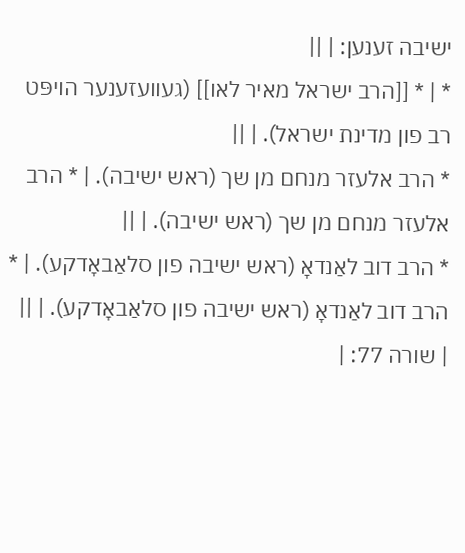ישיבה זענען: | ||
* | * [[הרב ישראל מאיר לאו]] (געוועזענער הויפּט רב פון מדינת ישראל). | ||
* הרב אלעזר מנחם מן שך (ראש ישיבה). | * הרב אלעזר מנחם מן שך (ראש ישיבה). | ||
* הרב דוב לאַנדאָ (ראש ישיבה פון סלאַבאָדקע). | * הרב דוב לאַנדאָ (ראש ישיבה פון סלאַבאָדקע). | ||
| שורה 77: |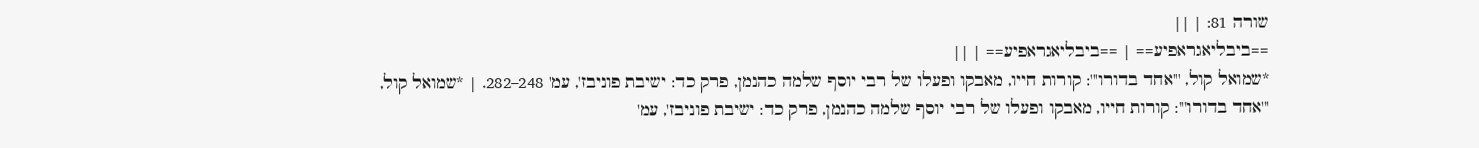שורה 81: | ||
==ביבליאגראפיע== | ==ביבליאגראפיע== | ||
*שמואל קול, '''אחד בדורו''': קורות חייו, מאבקו ופעלו של רבי יוסף שלמה כהנמן, פרק כד: ישיבת פוניבז', עמ' 248–282. | *שמואל קול, '''אחד בדורו''': קורות חייו, מאבקו ופעלו של רבי יוסף שלמה כהנמן, פרק כד: ישיבת פוניבז', עמ'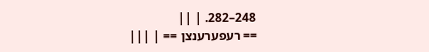248–282. | ||
== רעפערענצן == | |||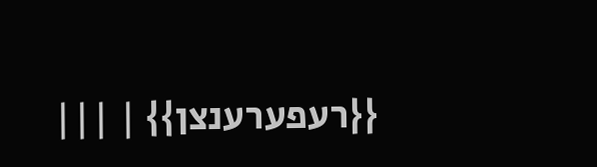{{רעפערענצן}} | |||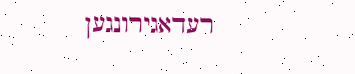רעדאגירונגען